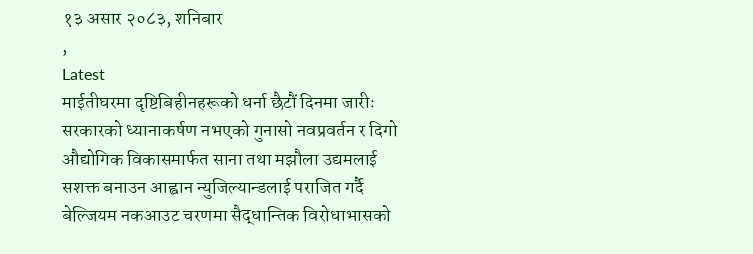१३ असार २०८३, शनिबार
,
Latest
माईतीघरमा दृष्टिबिहीनहरूको धर्ना छैटौं दिनमा जारीः सरकारको ध्यानाकर्षण नभएको गुनासो नवप्रवर्तन र दिगो औद्योगिक विकासमार्फत साना तथा मझौला उद्यमलाई सशक्त बनाउन आह्वान न्युजिल्यान्डलाई पराजित गर्दै बेल्जियम नकआउट चरणमा सैद्धान्तिक विरोधाभासको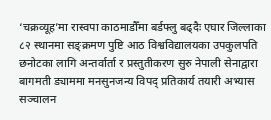‘चक्रव्यूह’मा रास्वपा काठमाडौँमा बर्डफ्लु बढ्दैः एघार जिल्लाका ८२ स्थानमा सङ्क्रमण पुष्टि आठ विश्वविद्यालयका उपकुलपति छनोटका लागि अन्तर्वार्ता र प्रस्तुतीकरण सुरु नेपाली सेनाद्वारा बागमती ड्याममा मनसुनजन्य विपद् प्रतिकार्य तयारी अभ्यास सञ्चालन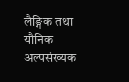लैङ्गिक तथा यौनिक अल्पसंख्यक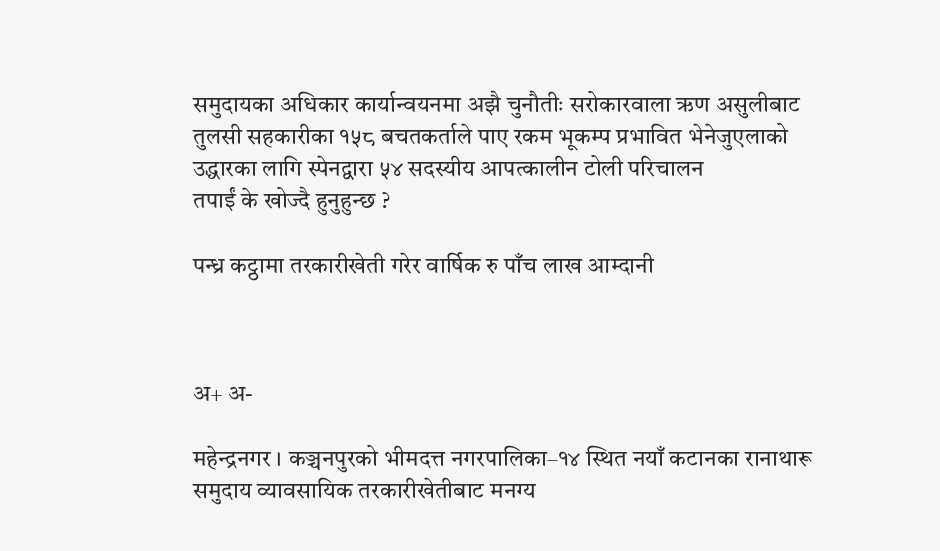समुदायका अधिकार कार्यान्वयनमा अझै चुनौतीः सरोकारवाला ऋण असुलीबाट तुलसी सहकारीका १५८ बचतकर्ताले पाए रकम भूकम्प प्रभावित भेनेजुएलाको उद्धारका लागि स्पेनद्वारा ५४ सदस्यीय आपत्कालीन टोली परिचालन
तपाईं के खोज्दै हुनुहुन्छ ?

पन्ध्र कट्ठामा तरकारीखेती गरेर वार्षिक रु पाँच लाख आम्दानी



अ+ अ-

महेन्द्रनगर । कञ्चनपुरको भीमदत्त नगरपालिका–१४ स्थित नयाँ कटानका रानाथारू समुदाय व्यावसायिक तरकारीखेतीबाट मनग्य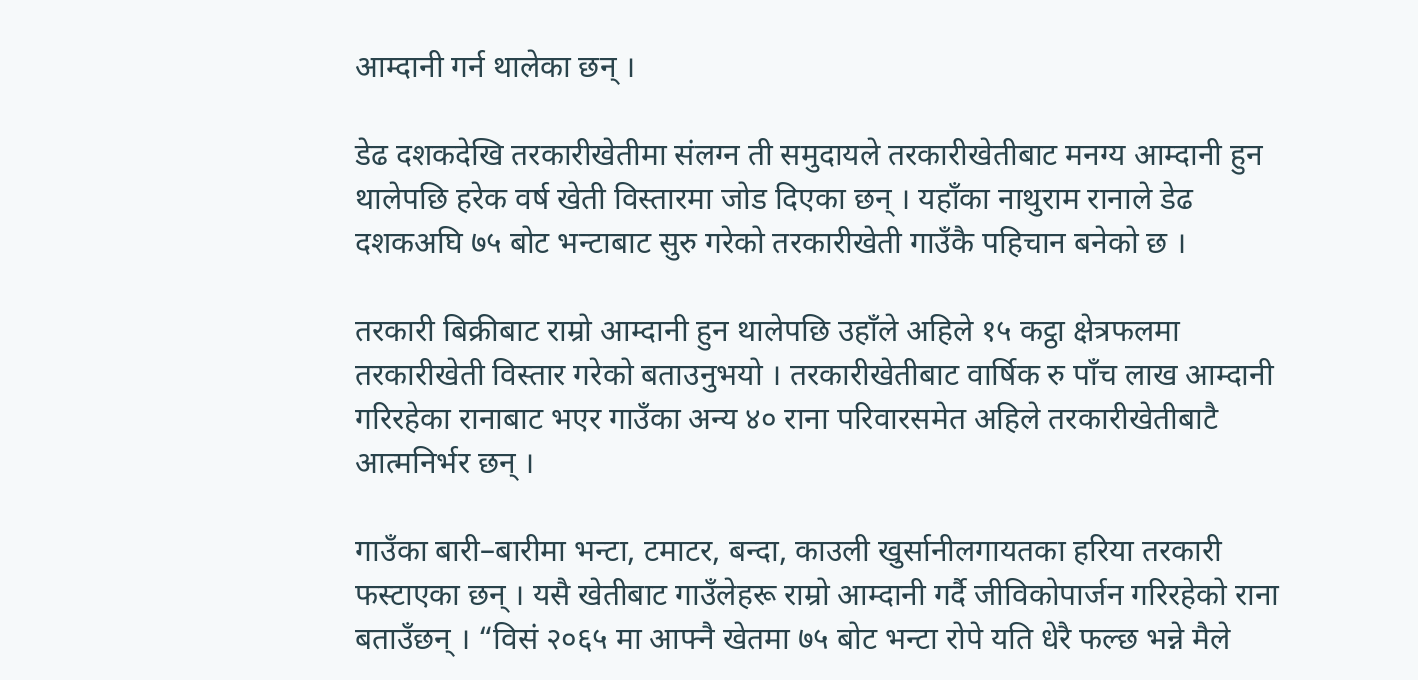आम्दानी गर्न थालेका छन् ।

डेढ दशकदेखि तरकारीखेतीमा संलग्न ती समुदायले तरकारीखेतीबाट मनग्य आम्दानी हुन थालेपछि हरेक वर्ष खेती विस्तारमा जोड दिएका छन् । यहाँका नाथुराम रानाले डेढ दशकअघि ७५ बोट भन्टाबाट सुरु गरेको तरकारीखेती गाउँकै पहिचान बनेको छ ।

तरकारी बिक्रीबाट राम्रो आम्दानी हुन थालेपछि उहाँले अहिले १५ कट्ठा क्षेत्रफलमा तरकारीखेती विस्तार गरेको बताउनुभयो । तरकारीखेतीबाट वार्षिक रु पाँच लाख आम्दानी गरिरहेका रानाबाट भएर गाउँका अन्य ४० राना परिवारसमेत अहिले तरकारीखेतीबाटै आत्मनिर्भर छन् ।

गाउँका बारी–बारीमा भन्टा, टमाटर, बन्दा, काउली खुर्सानीलगायतका हरिया तरकारी फस्टाएका छन् । यसै खेतीबाट गाउँलेहरू राम्रो आम्दानी गर्दै जीविकोपार्जन गरिरहेको राना बताउँछन् । “विसं २०६५ मा आफ्नै खेतमा ७५ बोट भन्टा रोपे यति धेरै फल्छ भन्ने मैले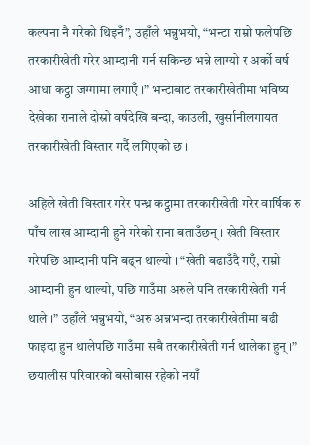कल्पना नै गरेको थिइनँ”, उहाँले भन्नुभयो, “भन्टा राम्रो फलेपछि तरकारीखेती गरेर आम्दानी गर्न सकिन्छ भन्ने लाग्यो र अर्को वर्ष आधा कट्ठा जग्गामा लगाएँ ।” भन्टाबाट तरकारीखेतीमा भविष्य देखेका रानाले दोस्रो वर्षदेखि बन्दा, काउली, खुर्सानीलगायत तरकारीखेती विस्तार गर्दै लगिएको छ ।

अहिले खेती विस्तार गरेर पन्ध्र कट्ठामा तरकारीखेती गरेर वार्षिक रु पाँच लाख आम्दानी हुने गरेको राना बताउँछन् । खेती विस्तार गरेपछि आम्दानी पनि बढ्न थाल्यो । “खेती बढाउँदै गएँ, राम्रो आम्दानी हुन थाल्यो, पछि गाउँमा अरुले पनि तरकारीखेती गर्न थाले ।” उहाँले भन्नुभयो, “अरु अन्नभन्दा तरकारीखेतीमा बढी फाइदा हुन थालेपछि गाउँमा सबै तरकारीखेती गर्न थालेका हुन् ।” छयालीस परिवारको बसोबास रहेको नयाँ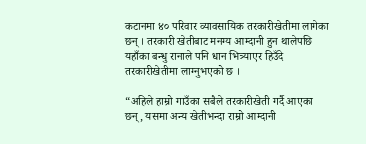कटानमा ४० परिवार व्यावसायिक तरकारीखेतीमा लागेका छन् । तरकारी खेतीबाट मनग्य आम्दानी हुन थालेपछि यहाँका बन्धु रानाले पनि धान भित्र्याएर हिउँदे तरकारीखेतीमा लाग्नुभएको छ ।

“अहिले हाम्रो गाउँका सबैले तरकारीखेती गर्दै आएका छन्, यसमा अन्य खेतीभन्दा राम्रो आम्दानी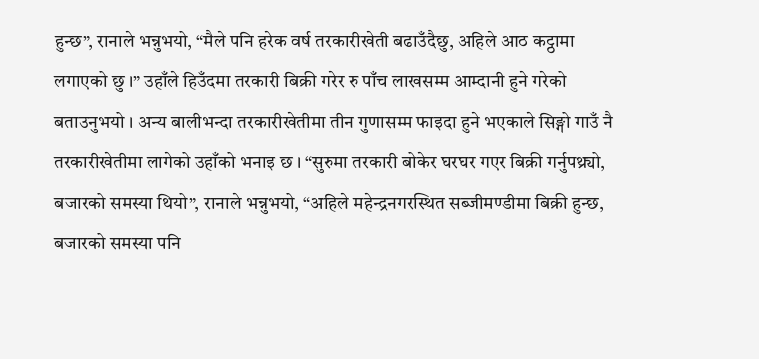हुन्छ”, रानाले भन्नुभयो, “मैले पनि हरेक वर्ष तरकारीखेती बढाउँदैछु, अहिले आठ कट्ठामा लगाएको छु ।” उहाँले हिउँदमा तरकारी बिक्री गरेर रु पाँच लाखसम्म आम्दानी हुने गरेको बताउनुभयो । अन्य बालीभन्दा तरकारीखेतीमा तीन गुणासम्म फाइदा हुने भएकाले सिङ्गो गाउँ नै तरकारीखेतीमा लागेको उहाँको भनाइ छ । “सुरुमा तरकारी बोकेर घरघर गएर बिक्री गर्नुपथ्र्यो, बजारको समस्या थियो”, रानाले भन्नुभयो, “अहिले महेन्द्रनगरस्थित सब्जीमण्डीमा बिक्री हुन्छ, बजारको समस्या पनि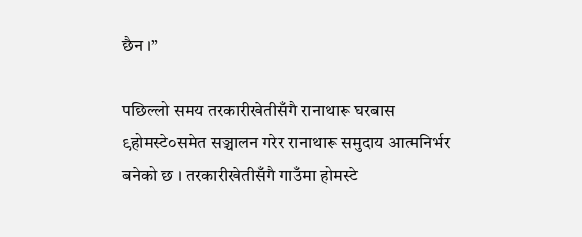छैन ।”

पछिल्लो समय तरकारीखेतीसँगै रानाथारू घरबास ९होमस्टे०समेत सञ्चालन गरेर रानाथारू समुदाय आत्मनिर्भर बनेको छ । तरकारीखेतीसँगै गाउँमा होमस्टे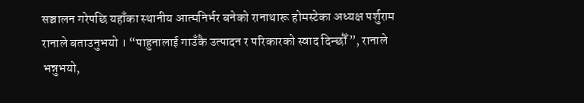सञ्चालन गरेपछि यहाँका स्थानीय आत्मनिर्भर बनेको रानाथारू होमस्टेका अध्यक्ष पर्शुराम रानाले बताउनुभयो । “पाहुनालाई गाउँकै उत्पादन र परिकारको स्वाद दिन्छौँ”, रानाले भन्नुभयो,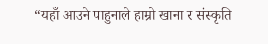“यहाँ आउने पाहुनाले हाम्रो खाना र संस्कृति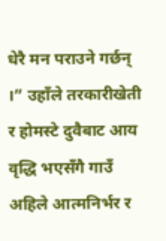धेरै मन पराउने गर्छन् ।” उहाँले तरकारीखेती र होमस्टे दुवैबाट आय वृद्धि भएसँगै गाउँ अहिले आत्मनिर्भर र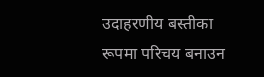उदाहरणीय बस्तीका रूपमा परिचय बनाउन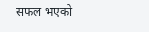सफल भएको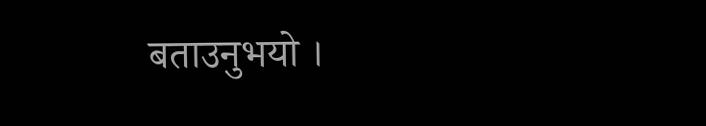बताउनुभयो ।